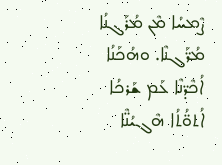ܨܶܡܚܳܐ ܡܶܢ ܡܳܪܰܓܢܳܐ ܡܳܪ̈ܰܓܢܶܐ. ܘܗܳܟܰܢܳܐ ܐܳܟܶܕ̈ܢܶܐ ܥܰܡ ܫܰܪܟܳܐ ܐܳܬܘ̈ܳܬܳܐ ܗܶܓܝܳܢ̈ܶܐ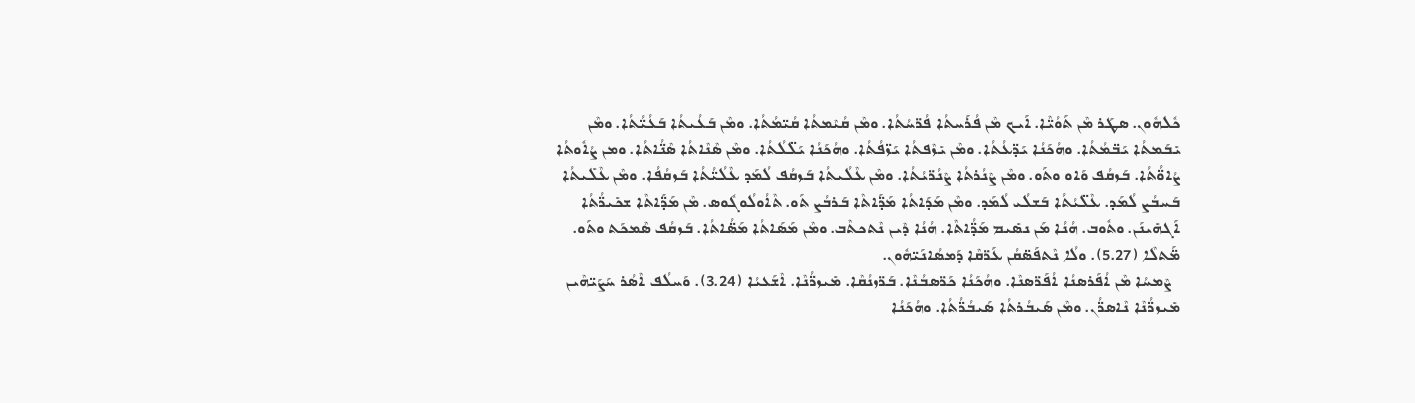ܟܽܠܗܽܘܢ. ܣܛܰܪ ܡܶܢ ܬܰܘܳܝ̈ܶܐ. ܐܰܝܟ ܡܶܢ ܦܳܪܰܚܬܳܐ ܦܳܪ̈ܚܳܬܳܐ. ܘܡܶܢ ܩܳܝܶܡܬܳܐ ܩܳܝ̈ܡܳܬܳܐ. ܘܡܶܢ ܒܰܥܳܝܬܳܐ ܒܰܥܳܝ̈ܳܬܳܐ. ܘܡܶܢ ܝܺܒܰܡܬܳܐ ܝܰܒ̈ܡܳܬܳܐ. ܘܗܳܟܰܢܳܐ ܝܰܕ̈ܥܳܬܳܐ. ܘܡܶܢ ܝܺܙܶܦܬܳܐ ܝܰܙ̈ܦܳܬܳܐ. ܘܗܳܟܰܢܳܐ ܝܰܠ̈ܠܳܬܳܐ. ܘܡܶܢ ܣܶܢܶܐܬܳܐ ܣܶܢ̈ܳܐܬܳܐ. ܘܡܢ ܨܳܐܽܘܬܳܐ ܨܳܐܘ̈ܳܬܳܐ. ܒܰܙܩܳܦ ܘܰܐܘ ܘܬܰܘ. ܘܡܶܢ ܨܶܢܳܪܬܳܐ ܨܶܢܳܪ̈ܝܳܬܳܐ. ܘܡܶܢ ܥܶܠܳܝܬܳܐ ܒܰܙܩܳܦ ܠܳܡܰܕ ܥܶܠܳܝ̈ܳܬܳܐ ܒܰܙܩܳܦܳܐ. ܘܡܶܢ ܥܶܠܺܝܬܳܐ ܒܰܚܒܳܨ ܠܳܡܰܕ. ܥܶܠ̈ܝܳܬܳܐ ܒܰܫܠܳܝ ܠܳܡܰܕ. ܘܡܶܢ ܡܰܕܰܐܬܳܐ ܡܰܕ̈ܰܐܬܶܐ ܒܰܪܒܳܨ ܬܰܘ. ܬܶܐܳܘܠܳܘܓܽܘܣ. ܡܶܢ ܡܰܕ̈ܰܐܬܶܐ ܫܟܺܝܪ̈ܳܬܳܐ ܐܰܓܗܺܝܢܰܢ. ܘܬܽܘܒ. ܗܳܢܳܐ ܡܰܢ ܢܣܺܝܡ ܡܰܕ̈ܳܐܬܶܐ. ܗܳܢܳܐ ܕܶܝܢ ܢܶܬܟܬܶܒ. ܘܡܶܢ ܡܰܣܰܐܬܳܐ ܡܰܣ̈ܳܐܬܳܐ. ܒܰܙܩܳܦ ܣܶܡܟܰܬ ܘܬܰܘ. ܡ̈ܰܬܠܶܐ (5.27). ܘܠܳܐ ܢܶܬܦܰܣ̈ܩܳܢ ܥܰܪ̈ܩܶܐ ܕܰܡܣܳܐܢܰܝ̈ܗܽܘܢ.
  ܨܶܡܚܳܐ ܡܶܢ ܐܳܦܰܪܣܢܳܐ ܐܳܦܰܪ̈ܣܢܶܐ. ܘܗܳܟܰܢܳܐ ܟܰܪ̈ܣܒܳܢܶܐ. ܒܰܪ̈ܙܢܳܩܶܐ. ܡܺܝܙܪ̈ܳܢܶܐ. ܐܶܫܰܥܝܳܐ (3.24). ܘܰܚܠܳܦ ܐܶܣܳܪ ܚܰܨܰܝ̈ܗܶܝܢ ܡܺܝܙܪ̈ܳܢܶܐ ܢܶܐܣܪ̈ܳܢ. ܘܡܶܢ ܣܰܝܒܳܪܬܳܐ ܣܰܝܒܳܪ̈ܳܬܳܐ. ܘܗܳܟܰܢܳܐ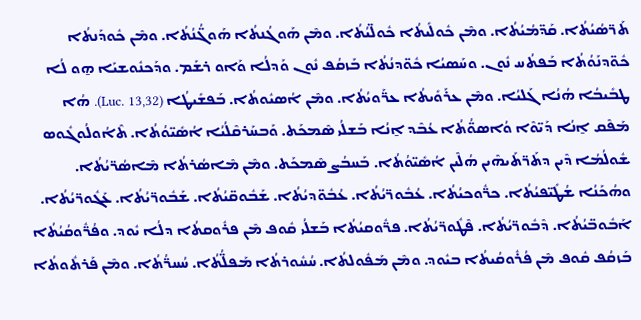ܬܰܪ̈ܣܳܝܳܬܳܐ. ܩܰܕ̈ܡܳܝܳܬܳܐ. ܘܡܶܢ ܟܽܘܠܺܝܬܳܐ ܟܽܘܠ̈ܝܳܬܳܐ. ܘܡܶܢ ܗܰܘܓܳܢܬܳܐ ܗܰܘܓ̈ܳܢܳܬܳܐ. ܘܡܶܢ ܟܽܘܕܰܢܬܳܐ ܟܽܘ̈ܕܢܰܘܳܬܳܐ ܒܰܦܬܳܚ ܢܽܘܢ. ܘܚܰܣܝܳܐ ܟܽܘ̈ܕܢܳܬܳܐ ܒܰܙܩܳܦ ܢܽܘܢ ܘܰܕܠܳܐ ܘܰܐܘ ܪܫܰܡ. ܘܕܰܟܢܽܘܫܝܰܐ ܗ̱ܘ ܠܳܐ ܛܒܺܝܒܳܐ ܗܳܢܳܐ ܓܰܠܝܳܐ. ܘܡܶܢ ܥܪܰܘܺܝܬܳܐ ܥܪ̈ܰܘܝܳܬܳܐ. ܘܡܶܢ ܐܳܣܝܽܘܬܳܐ. ܒܰܦܫܺܝܛܳܐ (Luc. 13,32). ܗܳܐ ܡܰܦܶܩ ܐ̱ܢܳܐ ܕܰܝ̈ܘܶܐ ܘܳܐܣܘ̈ܳܬܳܐ ܥܳܒܶܕ ܐ̱ܢܳܐ ܒܰܫܠܳܝ ܣܶܡܟܰܬ. ܘܰܒܚܰܪܩܶܠܳܝܳܐ ܐܳܣܺܝ̈ܘܳܬܳܐ. ܬܶܐܳܘܠܳܘܓܽܘܣ ܫܽܘܠܳܡܳܐ ܕܶܝܢ ܕܬܰܪ̈ܬܰܝܗܶܝܢ ܗܳܠܶܝܢ ܐܳܣܺܝ̈ܘܳܬܳܐ. ܒܰܚܒܳܨ ܣܶܡܟܰܬ. ܘܡܶܢ ܡܶܐܣܳܪܬܳܐ ܡܶܐܣܳܪ̈ܝܳܬܳܐ. ܘܗܳܟܰܢܳܐ ܫܳܛܺܝ̈ܦܝܳܬܳܐ. ܟܪ̈ܽܘܟܝܳܬܳܐ. ܥܳܒܽܘܪ̈ܝܳܬܳܐ. ܥܳܒܽܘ̈ܕܝܳܬܳܐ. ܫܰܒܽܘܩ̈ܝܳܬܳܐ. ܫܰܒܽܘܪ̈ܝܳܬܳܐ. ܥܰܓܽܘܪ̈ܝܳܬܳܐ. ܐܰܒܽܘܒ̈ܝܳܬܳܐ. ܕܶܒܽܘܪ̈ܝܳܬܳܐ. ܦܶܛܽܘܪ̈ܝܳܬܳܐ. ܦܪ̈ܽܘܩܝܳܬܳܐ ܒܰܫܠܳܝ ܩܽܘܦ ܡܶܢ ܦܪܽܘܩܬܳܐ ܕܠܳܐ ܝܽܘܕ. ܘܦܳܪ̈ܽܘܩܳܝܳܬܳܐ ܒܰܙܩܳܦ ܩܽܘܦ ܡܶܢ ܦܳܪܽܘܩܳܝܬܳܐ ܒܝܽܘܕ. ܘܡܶܢ ܡܰܦܽܘܠܬܳܐ. ܚܳܚܽܘܪܬܳܐ ܡܰܦܠ̈ܳܬܳܐ. ܚܳܚܪ̈ܳܬܳܐ. ܘܡܶܢ ܦܰܪܬܽܘܬܳܐ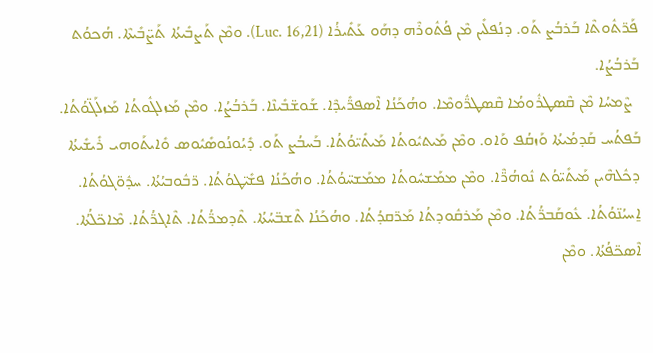ܦܰܪ̈ܬܽܘܬܶܐ ܒܰܪܒܳܨ ܬܰܘ. ܕܢܳܦܠܺܝܢ ܡܶܢ ܦܳܬܽܘܪܶܗ ܕܗܰܘ ܥܰܬܺܝܪܳܐ (Luc. 16,21). ܘܡܶܢ ܬܰܨܒܺܝܬܳܐ ܬܰܨ̈ܒܺܝܬܶܐ. ܗܳܟܘܳܬ ܒܰܪܒܳܨܳܐ.
  ܨܶܡܚܳܐ ܡܶܢ ܩܶܣܛܪܽܘܡܳܐ ܩܶܣܛܪ̈ܽܘܡܶܐ. ܘܗܳܟܰܢܳܐ ܐܶܣܦܪ̈ܺܝܕܶܐ. ܫܰܘܫ̈ܒܺܝܢܶܐ. ܒܰܪܒܳܨܳܐ. ܘܡܶܢ ܡܰܙܠܓܽܘܬܳܐ ܡܰܙܠܰܓ̈ܘܳܬܳܐ. ܒܰܦܬܳܚ ܩܰܕܡܳܝܬܳܐ ܘܰܙܩܳܦ ܘܰܐܘ. ܘܡܶܢ ܡܰܝܬܝܽܘܬܳܐ ܡܰܝܬܺܝ̈ܘܳܬܳܐ. ܒܰܚܒܳܨ ܬܰܘ. ܕܺܝܳܘܢܳܘܣܺܝܽܘܣ ܘܺܐܝܬܰܘܗܝ ܪܺܝܫܺܝܬܳܐ ܕܟܽܠܗܶܝܢ ܡܰܝܬܺܝ̈ܘܳܬ ܢܽܘܗܳܪ̈ܶܐ. ܘܡܶܢ ܡܡܰܫܚܽܘܬܳܐ ܡܡܰܫܚ̈ܘܳܬܳܐ. ܘܗܳܟܰܢܳܐ ܦܫܺܝ̈ܛܘܳܬܳܐ. ܪ̈ܒܽܘܒܝܳܬܳܐ. ܚܕܽܘ̈ܓܘܳܬܳܐ. ܐ̱ܚܝܳܢ̈ܘܳܬܳܐ. ܥܽܘܩܰܒܪ̈ܳܬܳܐ. ܘܡܶܢ ܡܰܪܩܽܘܕܬܳܐ ܡܰܪ̈ܩܕܳܬܳܐ. ܘܗܳܟܰܢܳܐ ܬܶܫܒ̈ܚܳܬܳܐ. ܬܶܕܡܪ̈ܳܬܳܐ. ܬܶܐܓܪ̈ܳܬܳܐ. ܡܶܐܟ̈ܠܳܬܳܐ. ܐܶܣܟ̈ܦܳܬܳܐ. ܘܡܶܢ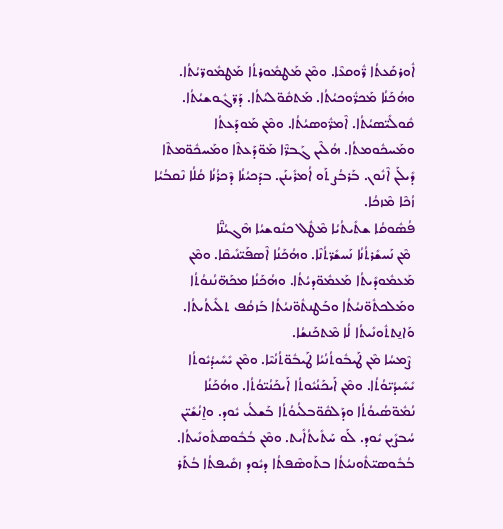ܐܽܘܪܩܰܥܬܳܐ ܪ̈ܽܘܩܥܶܐ. ܘܡܶܢ ܡܰܛܡܽܘܪܬܳܐ ܡܰܛܡܽܘܪ̈ܝܳܬܳܐ. ܘܗܳܟܰܢܳܐ ܡܰܟܪ̈ܽܘܟܝܳܬܳܐ. ܡܰܬܩܽܘ̈ܠܝܳܬܳܐ. ܕܰܪ̈ܓܽܘܫܝܳܬܳܐ. ܩܽܘܠܺܝ̈ܣܝܳܬܳܐ. ܐܶܡܪ̈ܽܘܣܝܳܬܳܐ. ܘܡܶܢ ܡܰܘܕܰܥܬܳܐ ܘܡܰܚܟܽܘܡܬܳܐ. ܗܳܠܶܝܢ ܓܰܒܪ̈ܶܐ ܡܰܘ̈ܕܰܥܬܶܐ ܘܡܰܚܟܽܘ̈ܡܬܶܐ ܕܺܝܠܰܢ ܐܶܢܽܘܢ. ܒܰܪܒܳܨ ܬܰܘ ܐܳܡܪܺܝܢܰܢ. ܒܕܰܟܝܳܢܳܐ ܕܶܟܪܳܢܳܐ ܩܳܠܳܐ ܢܶܩܒܳܝܳܐ ܙܳܟܶܐ ܡܶܙܟܳܐ.
ܦܳܣܽܘܩܳܐ ܫܬܺܝܬܳܝܳܐ ܡܶܛܽܠ ܟܢܽܘܫܝܳܐ ܗܶܓܝܳܢ̈ܶܐ
 ܡܶܢ ܢܰܚܫܺܪܬܳܢܳܐ ܢܰܚܫܺܪ̈ܬܳܢܶܐ. ܘܗܳܟܰܢܳܐ ܐܶܣܦܰܝ̈ܢܺܝܩܶܐ. ܘܡܶܢ ܡܰܥܡܽܘܕܺܝܬܳܐ ܡܰܥܡܽܘ̈ܕܝܳܬܳܐ. ܘܗܳܟܰܢܳܐ ܡܟܰܗ̈ܢܳܢܘܳܬܳܐ ܘܡܰܠܟܬܽܘ̈ܢܝܳܬܳܐ ܘܒܰܛܢܬܽܘ̈ܢܝܳܬܳܐ ܒܰܙܩܳܦ ܬܠܺܝܬܳܝܬܳܐ. ܘܰܐܢ̱ܬܬܽܘܢܺܝܬܳܐ ܠܳܐ ܡܶܬܟܰܢܫܳܐ.
 ܨܶܡܚܳܐ ܡܶܢ ܛܰܝܒܽܘܬܳܢܳܝܳܐ ܛܰܝܒܽܘ̈ܬܳܢܳܝܶܐ. ܘܡܶܢ ܝܺܚܺܝܕܳܝܽܘܬܳܐ ܝܺܚܺܝܕܳܝ̈ܘܳܬܳܐ. ܘܡܶܢ ܐܰܝܟܰܢܳܝܽܘܬܳܐ ܐܰܝܟܰܢܳܝ̈ܘܳܬܳܐ. ܘܗܳܟܰܢܳܐ ܢܳܡܽܘ̈ܣܳܝܘܳܬܳܐ ܘܕܰܠܩܽܘ̈ܒܠܳܝܘܳܬܳܐ ܒܰܫܠܳܝ ܝܽܘܕ. ܘܐ̱ܢܳܫܺܝ̈ܢ ܚܳܒܨܺܝܢ ܝܽܘܕ. ܠܰܘ ܚܰܬܺܝܬܳܐܺܝܬ. ܘܡܶܢ ܒܳܒܽܘܣܬܽܘܢܺܝܬܳܐ. ܒܳܒܽܘܣܝ̈ܬܽܘܢܝܳܬܳܐ ܒܬܰܘܣܶܦܬܳܐ ܕܝܽܘܕ ܙܩܺܝܦܬܳܐ ܒܳܬܰܪ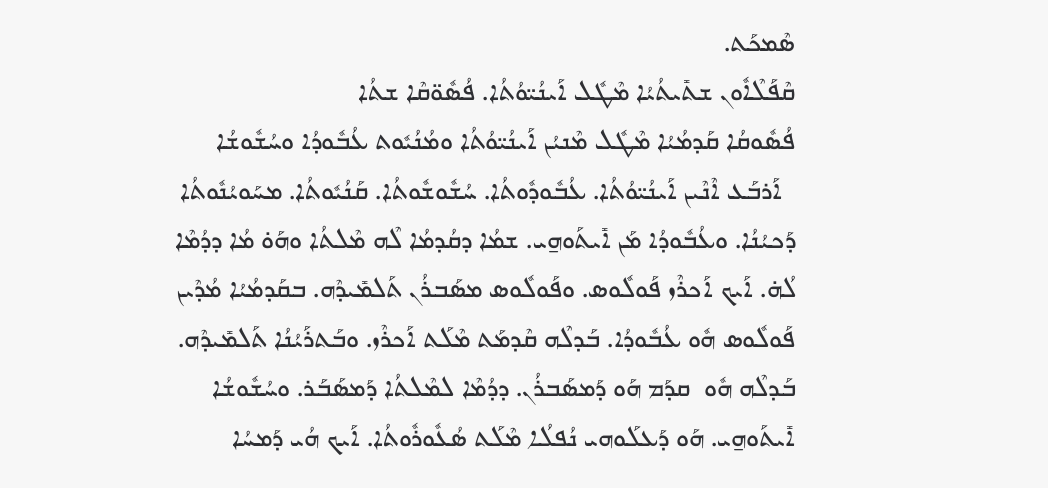ܣܶܡܟܰܬ.
ܩܶܦܰܠܶܐܽܘܢ ܫܬܺܝܬܳܝܳܐ ܡܶܛܽܠ ܐܰܝܢܳܝ̈ܘܳܬܳܐ. ܦܳܣܽܘ̈ܩܶܐ ܫܬܳܐ
ܦܳܣܽܘܩܳܐ ܩܰܕܡܳܝܳܐ ܡܶܛܽܠ ܡܶܢܝܳܢ ܐܰܝܢܳܝ̈ܘܳܬܳܐ ܘܡܳܢܳܝܽܘܬ ܥܳܒܽܘܕܳܐ ܘܚܳܫܽܘܫܳܐ
  ܐܰܪܒܰܥ ܐܶܢܶܝܢ ܐܰܝܢܳܝ̈ܘܳܬܳܐ. ܥܳܒܽܘܕܽܘܬܳܐ. ܚܳܫܽܘܫܽܘܬܳܐ. ܩܰܢܳܝܽܘܬܳܐ. ܡܚܰܘܝܳܢܽܘܬܳܐ ܕܰܟܝܳܢܳܐ. ܘܥܳܒܽܘܕܳܐ ܡܰܢ ܐܺܝܬܰܘܗ̱ܝ. ܫܡܳܐ ܕܩܳܕܡܳܐ ܠܶܗ ܡܶܠܬܳܐ ܘܗܰܘ̇ ܡܳܐ ܕܕܳܡܶܐ ܠܳܗ̇. ܐܰܝܟ ܐܰܟܪܶܙ ܦܰܘܠܽܘܣ. ܘܦܰܘܠܽܘܣ ܡܣܰܒܪܳܢ ܬܰܠܡܺܝܕܶܗ. ܒܩܰܕܡܳܝܳܐ ܡܳܕܶܝܢ ܦܰܘܠܽܘܣ ܗܽܘ ܥܳܒܽܘܕܳܐ. ܒܰܕܠܶܗ ܩܶܕܡܰܬ ܡܶܠܰܬ ܐܰܟܪܶܙ. ܘܒܰܬܪܰܝܳܢܳܐ ܬܰܠܡܺܝܕܶܗ. ܒܰܕܠܶܗ ܗܽܘ  ܩܕܰܡ ܗܰܘ ܕܰܡܣܰܒܪܳܢ. ܕܕܳܡܶܐ ܠܡܶܠܬܳܐ ܕܰܡܣܰܒܰܪ. ܘܚܳܫܽܘܫܳܐ ܐܺܝܬܰܘܗ̱ܝ. ܗܰܘ ܕܰܥܠܰܘܗܝ ܢܳܦܠܳܐ ܡܶܠܰܬ ܣܳܥܽܘܪܽܘܬܳܐ. ܐܰܝܟ ܗܳܝ ܕܰܡܚܳܐ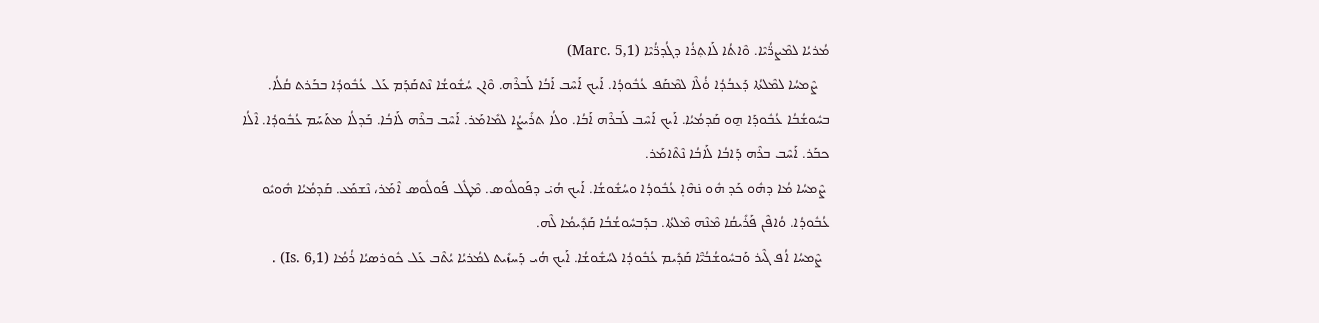ܡܳܪܝܳܐ ܠܡܶܨܪ̈ܳܝܶܐ. ܘܶܐܬܳܐ ܠܰܐܬ݂ܪܳܐ ܕܓܳܕܪ̈ܳܝܶܐ (Marc. 5,1)
   ܨܶܡܚܳܐ ܠܡܶܠܬܳܐ ܕܰܥܒܳܕܳܐ ܘ̇ܳܠܶܐ ܠܡܶܩܰܦ ܥܳܒܽܘܕܳܐ. ܐܰܝܟ ܐܰܚܶܒ ܐܰܒܳܐ ܠܰܒܪܶܗ. ܘܶܐܢ ܚܳܫܽܘܫܳܐ ܢܶܬܩܰܕܰܡ ܥܰܠ ܥܳܒܽܘܕܳܐ ܒܒܰܪܬ ܩܳܠܳܐ. ܒܚܽܘܫܳܒܳܐ ܥܳܒܽܘܕܰܐ ܗ̱ܘ ܩܰܕܡܳܝܳܐ. ܐܰܝܟ ܐܰܚܶܒ ܠܰܒܪܶܗ ܐܰܒܳܐ. ܘܠܳܐ ܬܪܺܝܨܳܐ ܠܡܺܐܡܰܪ. ܐܰܚܶܒ ܒܪܶܗ ܠܰܐܒܳܐ. ܒܰܕܠܳܐ ܡܬܰܚܰܡ ܥܳܒܽܘܕܳܐ. ܐܶܠܳܐ ܟܒܰܪ. ܐܰܚܶܒ ܒܪܶܗ ܕܰܐܒܳܐ ܠܰܐܒܳܐ ܢܶܬܶܐܡܰܪ.
 ܨܶܡܚܳܐ ܡܳܐ ܕܗܽܘ ܟܰܕ ܗܽܘ ܢ̇ܗܶܐ̣ ܥܳܒܽܘܕܳܐ ܘܚܳܫܽܘܫܳܐ. ܐܰܝܟ ܗܳܝ̇ ܕܦܰܘܠܽܘܣ. ܡܶܛܽܠ ܦܰܘܠܽܘܣ ܐܶܡܰܪ، ܢܶܫܡܰܥ. ܩܰܕܡܳܝܳܐ ܗܽܘܝܽܘ ܥܳܒܽܘܕܳܐ. ܘܳܐܦܶܢ ܦܰܪܺܝܩܳܐ ܡܶܢܶܗ ܡܶܠܬܳܐ. ܒܕܰܒܚܽܘܫܳܒܳܐ ܩܰܕܺܝܡܳܐ ܠܶܗ.
  ܨܶܡܚܳܐ ܐܳܦ ܓܶܝܪ ܘܰܒܚܽܘܫܳܒܳܝ̈ܶܐ ܩܰܕܺܝܡ ܥܳܒܽܘܕܳܐ ܠܚܳܫܽܘܫܳܐ. ܐܰܝܟ ܗܳܝ ܕܰܚܙܺܝܬ ܠܡܳܪܝܳܐ ܝܳܬܶܒ ܥܰܠ ܟܽܘܪܣܝܳܐ ܪܳܡܳܐ (Is. 6,1) .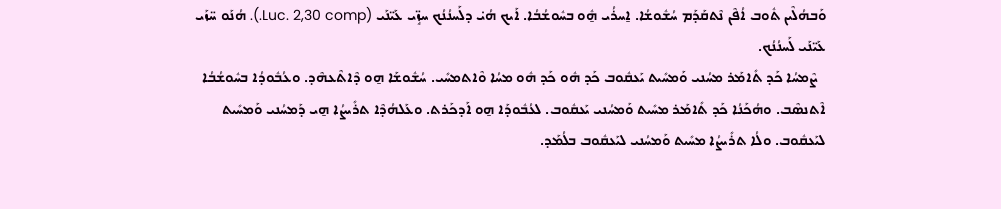ܘܰܒܗܳܠܶܝܢ ܬܽܘܒ ܐܳܦܶܢ ܢܶܬܩܰܕܰܡ ܚܳܫܽܘܫܳܐ. ܐ̱ܚܪܳܝ ܗ̱ܽܘ ܒܚܽܘܫܳܒܳܐ. ܐܰܝܟ ܗܳܝ̇ ܕܠܰܚܢܳܢܳܟ ܚܙܱ̈ܝ ܥܰܝ̈ܢܰܝ (Luc. 2,30 comp.). ܗܳܢܰܘ ܚ̈ܙܰܝ ܥܰܝ̈ܢܰܝ ܠܰܚܢܳܢܳܟ.
  ܨܶܡܚܳܐ ܟܰܕ ܬܺܐܡܰܪ ܡܚܳܢܝ ܘܰܡܚܺܝܬ ܝܰܥܩܽܘܒ ܟܰܕ ܗܽܘ ܟܰܕ ܗܽܘ ܡܚܳܐ ܘܶܐܬܡܚܺܝ. ܚܳܫܽܘܫܰܐ ܗ̱ܘ ܕܶܐܬܶܥܗܶܕ. ܘܥܳܒܽܘܕܳܐ ܒܚܽܘܫܳܒܳܐ ܐܶܬܢܣܶܒ. ܘܗܳܟܰܢܳܐ ܟܰܕ ܬܺܐܡܰܪ ܡܚܺܝܬ ܘܰܡܚܳܢܝ ܝܰܥܩܽܘܒ. ܠܥܳܒܽܘܕܰܐ ܗ̱ܘ ܐܰܕܟܰܪܬ. ܘܥܰܠܗܳܕܶܐ ܬܪܺܝܨܳܐ ܗ̱ܝ ܕܰܡܚܳܢܝ ܘܰܡܚܺܝܬ ܠܝܰܥܩܽܘܒ. ܘܠܳܐ ܬܪܺܝܨܳܐ ܡܚܺܝܬ ܘܰܡܚܳܢܝ ܠܝܰܥܩܽܘܒ ܒܠܳܡܰܕ.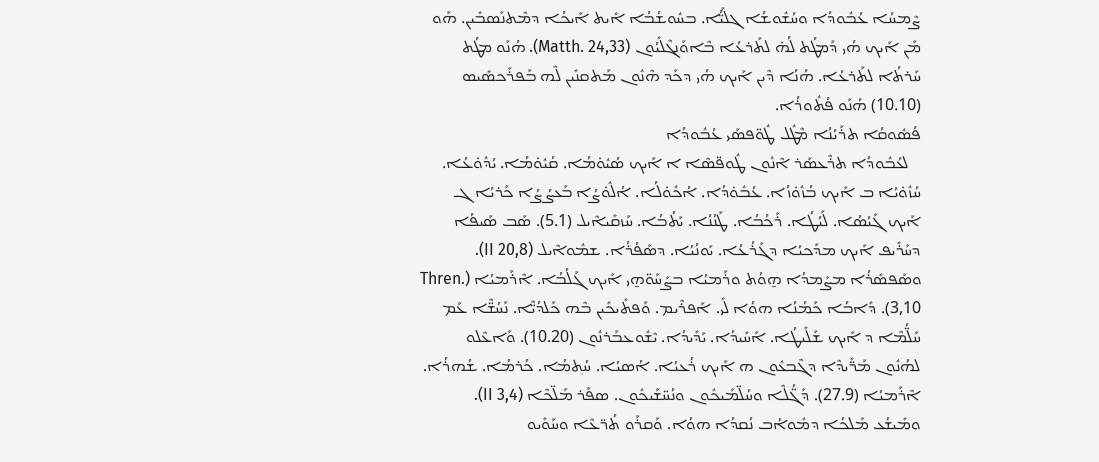ܨܶܡܚܳܐ ܥܳܒܽܘܕܳܐ ܘܚܳܫܽܘܫܳܐ ܓܠܰܝ̈ܳܐ. ܒܚܽܘܫܳܒܳܐ ܐܺܝܬ ܐܰܝܟܳܐ ܕܡܶܬܢܰܣܒܺܝܢ. ܗܰܘ ܡܰܢ ܐܰܝܟ ܗܳܝ ܕܰܡܛܳܬ ܠܳܗ̇ ܠܬܰܪܥܳܐ ܒܶܐܘܰܢܓܶܠܺܝܳܘܢ (Matth. 24,33). ܗܳܢܰܘ ܡܛܳܬ ܚܰܪܬܳܐ ܠܬܰܪܥܳܐ. ܗܳܢܳܐ ܕܶܝܢ ܐܰܝܟ ܗܳܝ ܕܟܰܕ ܗܶܢܽܘܢ ܡܰܬܩܢܺܝܢ ܠܶܗ ܒܰܦܪܰܟܣܺܝܣ (10.10) ܗܳܢܰܘ ܦܳܬܽܘܪܳܐ.
ܦܳܣܽܘܩܳܐ ܬܪܰܝܳܢܳܐ ܡܶܛܽܠ ܛܽܘ̈ܦܣܰܝ ܥܳܒܽܘܕܳܐ
   ܠܥܳܒܽܘܕܳܐ ܬܪܶܥܣܰܪ ܐܶܢܽܘܢ ܛܽܘܦ̈ܣܶܐ ܐ ܐܰܝܟ ܣܳܝܽܘ̇ܡܳܐ. ܩܳܝܽܘ̇ܡܳܐ. ܝܳܕܽܘ̇ܥܳܐ. ܚܳܙܽܘ̇ܝܳܐ ܒ ܐܰܝܟ ܒܳܙܽܘ̇ܙܳܐ. ܥܳܒܽܘ̇ܕܳܐ. ܐܳܟܽܘ̇ܠܳܐ. ܐܳܠܽܘ̇ܨܳܐ ܒܰܥܨܳܨܳܐ ܟܰܪܝܳܐ ܓ ܐܰܝܟ ܓܰܝܳܣܳܐ. ܠܰܝܳܛܳܐ. ܪܰܟܳܒܳܐ. ܛܰܢܳܢܳܐ. ܝܰܬܳܒܳܐ. ܚܰܙܩܺܝܐܶܝܠ (5.1). ܣܰܒ ܣܰܝܦܳܐ ܕܚܰܪܺܝܦ ܐܰܝܟ ܡܕܰܟܝܳܐ ܕܓܰܪܳܥܳܐ. ܝܰܘܢܳܝܳܐ. ܕܣܰܦܳܪܳܐ. ܫܡܽܘܐܶܝܠ (II 20,8). ܘܣܰܦܣܺܪܳܐ ܡܨܰܡܕܳܐ ܗ̱ܘܳܬ ܘܪܰܡܝܳܐ ܒܨܰܚܰܘ̈ܗ̱ܝ ܐܰܝܟ ܓܰܠܳܒܳܐ. ܐܶܪܰܡܝܳܐ (Thren. 3,10). ܕܺܐܒܳܐ ܟܰܡܳܢܳܐ ܗܘܳܐ ܠܺܝ. ܐܰܦܪܶܝܡ. ܘܰܦܬܺܝܟܺܝܢ ܒܶܗ ܟܰܠܕܳܝ̈ܶܐ. ܢܰܚܳܫ̈ܶܐ ܥܰܡ ܚܰܠ̈ܳܡܶܐ ܕ ܐܰܝܟ ܫܰܠܺܝܛܳܐ. ܐܰܚܺܝܕܳܐ. ܝܰܕܺܝܕܳܐ. ܝܶܫܽܘܥܒܰܪܢܽܘܢ (10.20). ܘܰܐܥܶܠܘ ܠܗܳܢܽܘܢ ܡܰܪ̈ܺܝܕܶܐ ܕܓܶܒܥܽܘܢ ܗ ܐܰܝܟ ܪܳܥܝܳܐ. ܐܳܣܝܳܐ. ܚܳܬ݂ܡܳܐ. ܟܳܪܡܳܐ. ܫܳܗܪܳܐ. ܐܶܪܰܡܝܳܐ (27.9). ܕܰܓ̈ܳܠܶܐ ܘܚܳܠ̈ܡܰܝܟܽܘܢ ܘܢܳܚ̈ܫܰܝܟܽܘܢ. ܣܦܰܪ ܡܰܠ̈ܟܶܐ (II 3,4).  ܘܡܺܝܫܳܥ ܡܰܠܟܳܐ ܕܡܽܘܐܳܒ ܢܳܩܕܳܐ ܗܘܳܐ. ܘܰܩܪܰܘ ܬܳܪ̈ܥܶܐ ܘܚܰܘܺܝܘ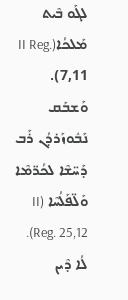ܠܓܰܘ ܒܶܝܬ ܡܰܠܟܳܐ(II Reg. 7,11). ܘܰܫܒܰܩ ܢܰܒܽܘܙܰܪܕܳܢ ܪܰܒ ܕܰܚ̈ܫܶܐ ܠܟܳܪ̈ܡܶܐ ܘܰܠ̈ܦܰܠܳܚܶܐ (II Reg. 25,12). ܠܳܐ ܕܶܝܢ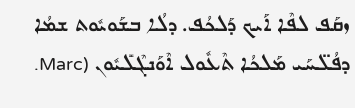ܙܩܰܦ ܠܦܶܐ ܐܰܝܟ ܕܰܠܟܳܦ. ܕܠܳܐ ܒܫܰܘܝܽܘܬ ܫܡܳܐ ܕܦܳܠ̈ܚܰܝ ܡܰܠܟܳܐ ܬܶܥܽܘܠ ܐܶܘܰܢܓܶܠܺܝܽܘܢ (Marc.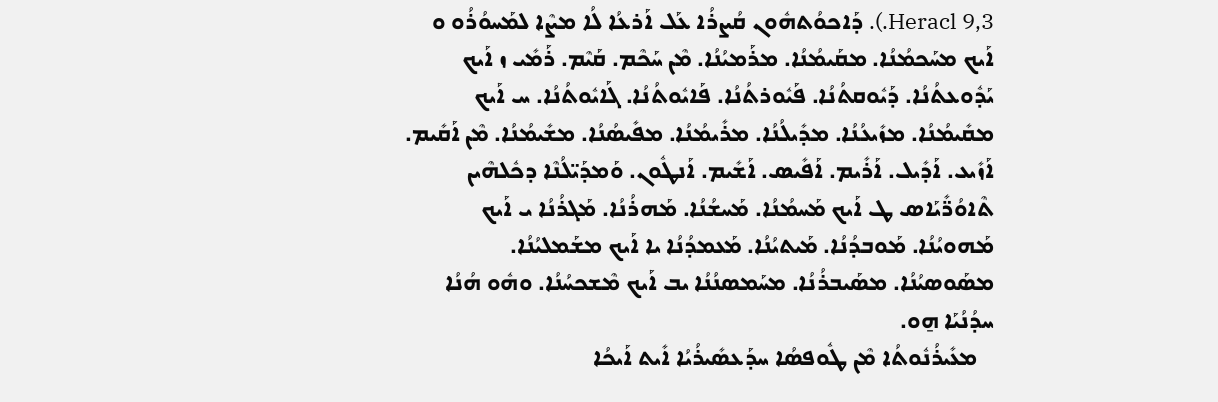9,3 Heracl.). ܕܰܐܟܘܳܬܗܽܘܢ ܩܳܨܪܳܐ ܥܰܠ ܐܰܪܥܳܐ ܠܳܐ ܡܨܶܐ ܠܡܰܚܘܳܪܳܘ ܘ ܐܰܝܟ ܡܚܰܟܡܳܢܳܐ. ܡܩܰܝܡܳܢܳܐ. ܡܪܰܡܝܳܢܳܐ. ܡܶܢ ܚܰܟܶܡ. ܩܰܝܶܡ. ܪܰܡܺܝ ܙ ܐܰܝܟ ܝܰܕܽܘܥܬܳܢܳܐ. ܕܰܝܽܘܩܬܳܢܳܐ. ܦܰܝܽܘܪܬܳܢܳܐ. ܦܰܐܝܽܘܬܳܢܳܐ. ܓܰܐܝܽܘܬܳܢܳܐ. ܚ ܐܰܝܟ ܡܩܺܝܡܳܢܳܐ. ܡܙܺܝܥܳܢܳܐ. ܡܕܺܝܠܳܢܳܐ. ܡܪܺܝܡܳܢܳܐ. ܡܦܺܝܣܳܢܳܐ. ܡܫܺܝܡܳܢܳܐ. ܡܶܢ ܐܰܩܺܝܡ. ܐܰܙܺܝܥ. ܐܰܕܺܝܠ. ܐܰܪܺܝܡ. ܐܰܦܺܝܣ. ܐܰܫܺܝܡ. ܐܰܢܛܽܘܢ. ܘܰܡܕܰܝ̈ܠܳܢܶܐ ܕܟܽܠܗܶܝܢ ܬܶܐܘܳܪ̈ܺܝܰܐܣ ܛ ܐܰܝܟ ܡܰܚܡܳܢܳܐ. ܡܰܚܫܳܢܳܐ. ܡܰܗܪܳܢܳܐ. ܡܰܓܪܳܢܳܐ ܝ ܐܰܝܟ ܡܰܗܘܝܳܢܳܐ. ܡܰܘܒܕܳܢܳܐ. ܡܰܝܬܝܳܢܳܐ. ܡܰܥܡܕܳܢܳܐ ܝܐ ܐܰܝܟ ܡܫܰܡܠܝܳܢܳܐ. ܡܣܰܘܣܝܳܢܳܐ. ܡܣܰܝܒܪܳܢܳܐ. ܡܚܰܡܣܢܳܢܳܐ ܝܒ ܐܰܝܟ ܡܶܫܟܚܳܢܳܐ. ܘܗܽܘ ܗܳܢܳܐ ܚܕܳܢܳܝܰܐ ܗ̱ܘ.
   ܡܥܺܝܪܳܢܽܘܬܳܐ ܡܶܢ ܛܽܘܦܣܳܐ ܚܕܰܥܣܺܝܪܳܝܳܐ ܐܺܝܬ ܐܰܝܟܳܐ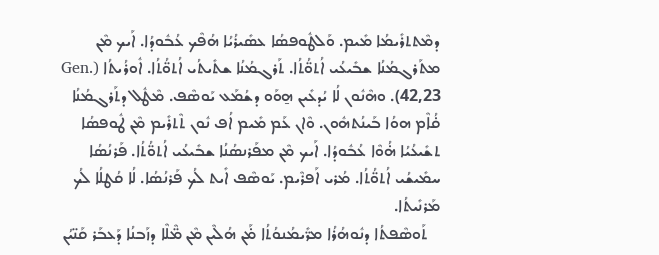ܕܡܶܬܬܪܺܝܡܳܐ ܡܺܝܡ. ܘܰܠܛܽܘܦܣܳܐ ܥܣܺܝܪܳܝܳܐ ܗܳܦܶܟ ܥܳܒܽܘܕܳܐ. ܐܰܝܟ ܡܶܢ ܡܬܰܪܓܡܳܢܳܐ ܫܒܺܝܥܳܝ ܐܳܬܘ̈ܳܬܳܐ. ܬܰܪܓܡܳܢܳܐ ܫܬܺܝܬܳܝ ܐܳܬܘ̈ܳܬܳܐ. ܐܽܘܪܳܝܬܳܐ (Gen. 42,23). ܘܗܶܢܽܘܢ ܠܳܐ ܝܳܕܥܺܝܢ ܗ̱ܘܰܘ ܕܫܳܡܰܥ ܝܰܘܣܶܦ. ܡܶܛܽܠ ܕܬܰܪܓܡܳܢܳܐ ܩ̇ܳܐܶܡ ܗܘܳܐ ܒܰܝܢܳܬܗܽܘܢ. ܘܶܐܢ ܥܰܡ ܡܺܝܡ ܐܳܦ ܢܽܘܢ ܬܶܬܪܺܝܡ ܡܶܢ ܛܽܘܦܣܳܐ ܬܫܺܝܥܳܝܳܐ ܗ̇ܳܘܶܐ ܥܳܒܽܘܕܳܐ. ܐܰܝܟ ܡܶܢ ܡܦܰܪܢܣܳܢܳܐ ܫܒܺܝܥܳܝ ܐܳܬܘ̈ܳܬܳܐ. ܦܰܪܢܳܣܳܐ ܚܡܺܝܫܳܝ ܐܳܬܘ̈ܳܬܳܐ. ܡܳܪܝ ܐܰܦܪܶܝܡ. ܝܰܘܣܶܦ ܐܺܝܬ ܠܳܟ ܦܰܪܢܳܣܳܐ. ܠܳܐ ܩܳܛܠܳܐ ܠܳܟ ܡܰܪܢܺܝܬܳܐ.
   ܬܰܘܣܶܦܬܳܐ ܕܢܽܘܗܳܪܳܐ ܡܪ̈ܺܝܡܳܢܘܳܬܳܐ ܡ̇ܰܢ ܗܳܠܶܝܢ ܡܶܢ ܡ̈ܶܠܶܐ ܕܙܰܒܢܳܐ ܕܰܥܒܰܪ ܩܰܢ̈ܝܳܢ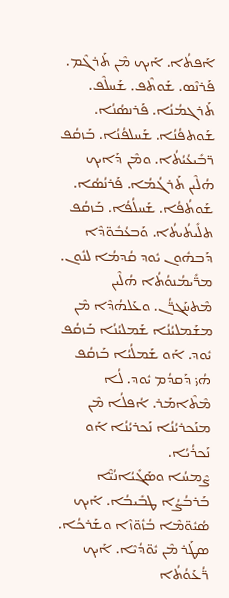ܐܰܦܬܳܐ. ܐܰܝܟ ܡܶܢ ܬܰܪܓܶܡ. ܦܰܪܢܶܣ. ܫܰܘܬܶܦ. ܫܰܚܠܶܦ. ܬܰܪܓܡܳܢܳܐ. ܦܰܪܢܣܳܢܳܐ. ܫܰܘܬܦܳܢܳܐ. ܫܰܚܠܦܳܢܳܐ. ܒܰܙܩܳܦ ܪ̈ܒܺܝܥܳܝܳܬܳܐ. ܘܡܶܢ ܕܰܐܝܟ ܗܳܠܶܝܢ ܬܰܪܓܳܡܳܐ. ܦܰܪܢܳܣܳܐ. ܫܰܘܬܳܦܳܐ. ܫܰܚܠܳܦܳܐ. ܒܰܙܩܳܦ ܬܠܺܝܬܳܝܬܳܐ. ܘܰܒܥܳܒܽܘ̈ܕܶܐ ܕܰܒܗܽܘܢ ܝܽܘܕ ܩܳܕܡܳܐ ܠܢܽܘܢ. ܡܪ̈ܺܝܡܳܢܘܳܬܳܐ ܗܳܠܶܝܢ ܡܶܬܚܰܓܪ̈ܳܢ. ܘܥܰܠܗܳܕܶܐ ܡܶܢ ܡܫܰܡܠܝܳܢܳܐ ܫܰܡܠܝܳܢܳܐ ܒܰܙܩܳܦ ܝܽܘܕ. ܐܰܘ ܫܰܡܠܳܝܳܐ ܒܰܙܩܳܦ ܗܳܝ̇ ܕܰܩܕܳܡ ܝܽܘܕ. ܠܳܐ ܡܶܬܶܐܡܰܪ. ܐܳܦܠܳܐ ܡܶܢ ܡܢܰܟܪܝܳܢܳܐ ܢܰܟܪܝܳܢܳܐ ܐܰܘ ܢܰܟܪܳܝܳܐ.
ܨܶܡܚܳܐ ܘܣܰܓܺܝܳܐܢܳܝ̈ܶܐ ܒܰܪܒܳܨܳܐ ܛܒܺܝܒܳܐ. ܐܰܝܟ ܣܳܝܽܘ̈ܡܶܐ ܒܳܙܽܘ̈ܙܶܐ ܘܫܰܪܟܳܐ. ܣܛܰܪ ܡܶܢ ܝܽܘ̈ܕܳܝܶܐ. ܐܰܝܟ ܪ̈ܳܥܰܘܳܬܳܐ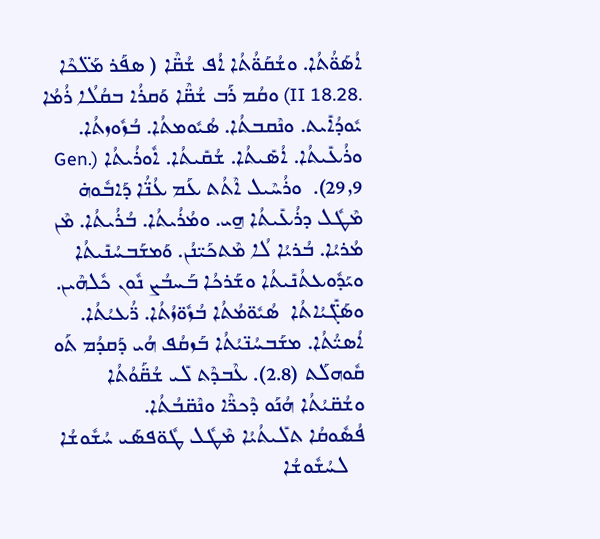ܐܳܣܰܘ̈ܳܬܳܐ. ܘܫܳܩܰܘ̈ܳܬܳܐ ܐܳܦ ܫܳܩ̈ܶܐ ( ܣܦܰܪ ܡܰܠ̈ܟܶܐ .II 18.28) ܘܩܳܡ ܪܰܒ ܫܳܩ̈ܶܐ ܘܰܩܪܳܐ ܒܩܳܠܳܐ ܪܳܡܳܐ ܝܽܘܕܳܐܺܝܬ. ܘܢܶܩܒܬܳܐ. ܣܳܝܽܘܡܬܳܐ. ܒܳܙܽܘܙܬܳܐ. ܘܪܳܥܺܝܬܳܐ. ܐܳܣܺܝܬܳܐ. ܫܳܩܺܝܬܳܐ. ܐܽܘܪܳܝܬܳܐ (Gen. 29,9).  ܘܪܳܚܶܝܠ ܐܶܬܳܬ ܥܰܡ ܥܳܢ̈ܳܐ ܕܰܐܒܽܘܗ̇ ܡܶܛܽܠ ܕܪܳܥܺܝܬܳܐ ܗ̱ܝ. ܘܡܳܪܳܝܬܳܐ. ܒܳܪܳܝܬܳܐ. ܡܶܢ ܡܳܪܝܳܐ. ܒܳܪܝܳܐ ܠܳܐ ܡܶܬܟܰܝ̈ܢܳܢ. ܘܰܡܫܰܒܚܳܢܺܝܬܳܐ ܘܝܰܕܽܘܥܬܳܢܺܝܬܳܐ ܘܫܰܪܟܳܐ ܒܰܚܒܳܨ ܢܽܘܢ ܟܽܠܗܶܝܢ. ܘܣܰܓ̈ܺܝܳܐܬܳܐ  ܣܳܝܽܘ̈ܡܳܬܳܐ ܒܳܙܽܘ̈ܙܳܬܳܐ. ܪ̈ܳܥܝܳܬܳܐ. ܐܳܣܝ̈ܳܬܳܐ. ܡܫܰܒܚܳܢ̈ܝܳܬܳܐ ܒܰܙܩܳܦ ܗܳܝ ܕܰܩܕܳܡ ܬܰܘ ܩܽܘܗܠܰܬ (2.8). ܥܶܒܕܶܬ ܠܺܝ ܫܳܩ̈ܰܘܳܬܳܐ ܘܫܳܩ̈ܝܳܬܳܐ ܗܳܢܰܘ ܕܶܟܪ̈ܶܐ ܘܢܶܩ̈ܒܳܬܳܐ.
ܦܳܣܽܘܩܳܐ ܬܠܺܝܬܳܝܳܐ ܡܶܛܽܠ ܛܽܘ̈ܦܣܰܝ ܚܳܫܽܘܫܳܐ
   ܠܚܳܫܽܘܫܳܐ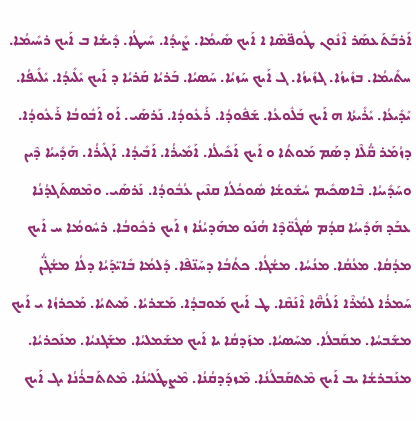ܐܰܪܒܰܬܰܥܣܰܪ ܐܶܢܽܘܢ ܛܽܘܦ̈ܣܶܐ ܐ ܐܰܝܟ ܣܺܝܡܳܐ. ܨܺܝܕܳܐ. ܚܺܝܛܳܐ. ܕܺܝܫܳܐ ܒ ܐܰܝܟ ܪܚܺܝܡܳܐ. ܚܬܺܝܡܳܐ. ܒܙܺܝܙܳܐ. ܓܙܺܝܙܳܐ. ܓ ܐܰܝܟ ܚܰܙܝܳܐ. ܚܰܣܝܳܐ. ܒܰܪܝܳܐ ܩܰܪܝܳܐ ܕ ܐܰܝܟ ܝܺܠܺܝܕܳܐ. ܝܺܠܺܝܦܳܐ. ܝܺܕܺܝܥܳܐ. ܝܺܪܺܝܬܳܐ ܗ ܐܰܝܟ ܒܰܠܽܘܥܳܐ. ܫܰܦܽܘܕܳܐ. ܪܰܥܽܘܕܳܐ. ܢܰܪܣܰܝ. ܐܰܘ ܐܰܒܽܘܒܳܐ ܪܰܥܽܘܕܳܐ. ܕܙܳܡܰܪ ܩ̈ܳܠܶܐ ܕܣܰܡ ܡܰܘܬܳܐ ܘ ܐܰܝܟ ܐܰܟܺܝܠܳܐ. ܐܰܡܺܝܪܳܐ. ܐܰܒܺܝܕܳܐ. ܐܰܓܺܝܪܳܐ. ܗܰܕܺܝܝܳܐ ܕܶܝܢ ܘܚܰܕܺܝܝܳܐ. ܒܶܐܣܟܺܝܡ ܚܳܫܽܘܫܳܐ ܣܽܘܟܳܠܳܐ ܩܢܶܝܢ ܥܳܒܽܘܕܳܐ. ܢܰܪܣܰܝ. ܘܡܶܣܬܰܓܕܳܢܳܐ ܥܒܰܕ ܗܰܕܺܝܝܳܐ ܩܕܳܡ ܣܳܓܽܘ̈ܕܶܐ ܗܳܢܰܘ ܡܗܰܕܝܳܢܳܐ ܙ ܐܰܝܟ ܪܟܽܘܒܳܐ. ܪܚܽܘܡܳܐ ܚ ܐܰܝܟ ܡܕܳܩܳܐ. ܡܥܳܩܳܐ. ܡܢܳܚܳܐ. ܡܫܳܓܳܐ. ܟܬܳܒܳܐ ܕܚܰܢ̈ܦܶܐ. ܕܰܠܡܳܐ ܒܺܐܝ̈ܕܰܝܳܐ ܕܠܳܐ ܡܫܳܓ̈ܳܢ ܚܰܡܪܳܐ ܠܡܳܪܶܐ ܐܰܠܳܗ̈ܶܐ ܐܶܢܰܩܶܐ. ܛ ܐܰܝܟ ܡܰܘܒܕܳܐ. ܡܰܫܪܝܳܐ. ܡܰܝܬܝܳܐ. ܡܰܟܪܙܳܐ ܝ ܐܰܝܟ ܡܫܰܒܚܳܐ. ܡܩܰܒܠܳܐ. ܡܚܰܣܝܳܐ. ܡܙܰܕܩܳܐ ܝܐ ܐܰܝܟ ܡܫܰܡܠܝܳܐ. ܡܫܰܓܢܝܳܐ. ܡܢܰܟܪܝܳܐ. ܡܢܰܒܪܫܳܐ ܝܒ ܐܰܝܟ ܡܶܬܩܰܒܠܳܢܳܐ. ܡܶܙܕܰܕܩܳܢܳܐ. ܡܶܨܛܰܠܝܳܢܳܐ. ܡܶܬܬܰܒܪܳܢܳܐ ܝܓ ܐܰܝܟ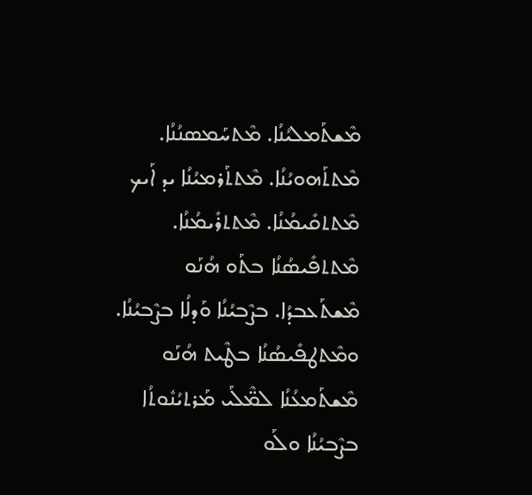ܡܶܫܬܰܡܠܝܳܢܳܐ. ܡܶܬܚܰܡܣܢܳܢܳܐ. ܡܶܬܬܰܗܘܝܳܢܳܐ. ܡܶܬܬܰܪܡܝܳܢܳܐ ܝܕ ܐܰܝܟ ܡܶܬܬܩܺܝܡܳܢܳܐ. ܡܶܬܬܪܺܝܡܳܢܳܐ. ܡܶܬܬܦܺܝܣܳܢܳܐ ܒܬܰܘ ܗܳܢܰܘ ܡܶܫܬܰܥܒܕܳܐ. ܒܨܶܒܝܳܢܳܐ ܘܰܕܠܳܐ ܒܨܶܒܝܳܢܳܐ. ܘܡܶܬܛܦܺܝܣܳܢܳܐ ܒܛܶܝܬ ܗܳܢܰܘ ܡܶܫܬܰܡܥܳܢܳܐ ܠܡ̈ܶܠܰܝ ܡܰܪܬܝܳܢܽܘܬܳܐ ܒܨܶܒܝܳܢܳܐ ܘܠܰܘ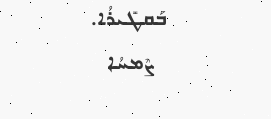ܒܰܩܛܺܝܪܳܐ.
  ܨܶܡܚܳܐ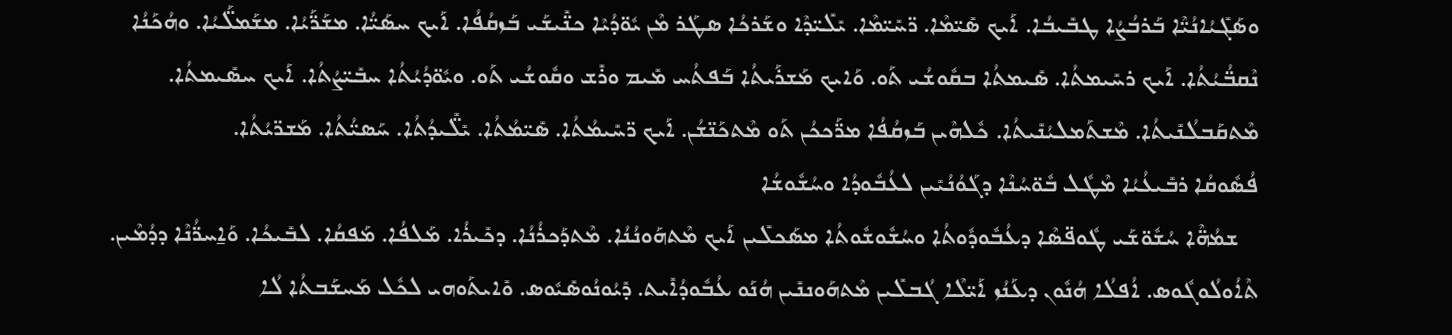ܘܣܰܓܺܝܳܐܢܳܝ̈ܶܐ ܒܰܪܒܳܨܳܐ ܛܒܺܝܒܳܐ. ܐܰܝܟ ܣܺܝ̈ܡܶܐ. ܪ̈ܚܺܝ̈ܡܶܐ. ܝܺܠܺܝ̈ܕܶܐ ܘܫܰܪܟܳܐ ܣܛܰܪ ܡܶܢ ܝܽܘ̈ܕܳܝܶܐ ܟܢ̈ܺܝܫܰܝ ܒܰܙܩܳܦܳܐ. ܐܰܝܟ ܚܣܰܝ̈ܳܐ. ܡܫܰܪ̈ܰܝܳܐ. ܡܫܰܡܠ̈ܰܝܳܐ. ܘܗܳܟܰܢܳܐ ܢܶܩܒ̈ܳܝܳܬܳܐ. ܐܰܝܟ ܪܚܺܝܡܬܳܐ. ܣܺܝܡܬܳܐ ܒܩܽܘܫܳܝ ܬܰܘ. ܘܰܐܝܟ ܡܰܫܪܰܝܬܳܐ ܒܰܦܬܳܚ ܡܺܝܡ ܘܪܺܫ ܘܩܽܘܫܳܝ ܬܰܘ. ܘܝܽܘ̈ܕܳܝܳܬܳܐ ܚܒܺܝ̈ܨܳܬܳܐ. ܐܰܝܟ ܚܣܺܝܡܬܳܐ. ܡܶܬܩܰܒܠܳܢܺܝܬܳܐ. ܡܶܫܬܰܡܠܝܳܢܺܝܬܳܐ. ܟܽܠܗܶܝܢ ܒܰܙܩܳܦܳܐ ܡܪ̈ܰܟܟܳܢ ܬܰܘ ܡܶܬܟܰܢ̈ܫܳܢ. ܐܰܝܟ ܪ̈ܚܺܝܡܳܬܳܐ. ܣܺܝ̈ܡܳܬܳܐ. ܝܺܠ̈ܺܝܕܳܬܳܐ. ܚܰܣܝ̈ܳܬܳܐ. ܡܰܫܪ̈ܝܳܬܳܐ.
ܦܳܣܽܘܩܳܐ ܪܒܺܝܥܳܝܳܐ ܡܶܛܽܠ ܒܽܘ̈ܚܳܢܶܐ ܕܓܰܘܳܢܳܝܺܝܢ ܠܥܳܒܽܘܕܳܐ ܘܚܳܫܽܘܫܳܐ
   ܫܡܳܗ̈ܶܐ ܚܳܫܽܘ̈ܫܰܝ ܛܽܘܦ̈ܣܶܐ ܕܥܳܒܽܘܕܽܘܬܳܐ ܘܚܳܫܽܘܫܽܘܬܳܐ ܡܣܰܟܠܺܝܢ ܐܰܝܟ ܡܶܬܗܰܘܢܳܢܳܐ. ܡܶܬܕܰܟܪܳܢܳܐ. ܕܟܺܝܪܳܐ. ܡܰܠܦܳܐ. ܡܰܦܩܳܐ. ܠܒܺܝܟܳܐ. ܘܰܐ̱ܚܪ̈ܳܢܶܐ ܕܕܳܡܶܝܢ. ܬܶܐܳܘܠܳܘܓܽܘܣ. ܐܳܦܠܳܐ ܗܳܢܽܘܢ ܕܥܰܢܳܙ ܐܰܝ̈ܠܶܐ ܓܳܒܠܺܝܢ ܡܶܬܗܰܘܢܢܺܝܢ ܗܳܢܰܘ ܥܳܒܽܘܕܳܐܺܝܬ. ܕܺܝܳܘܢܳܘܣܺܝܽܘܣ. ܘܺܐܝܬܰܘܗܝ ܠܟܽܠ ܡܰܚܫܰܒܬܳܐ ܠܳܐ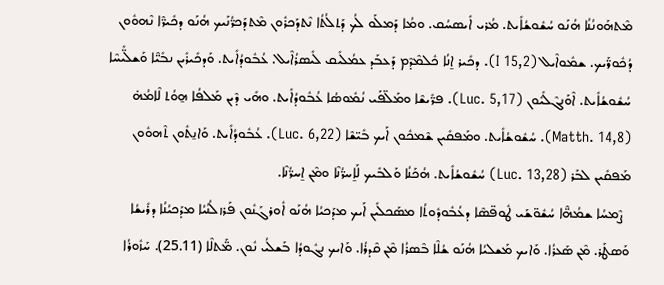ܡܶܬܗܰܘܢܳܢܳܐ ܗܳܢܰܘ ܚܳܫܽܘܫܳܐܺܝܬ. ܡܳܪܝ ܐܺܝܣܚܳܩ. ܘܡܳܐ ܕܰܡܠܰܘ ܠܳܟ ܕܰܬܠܳܬܳܐ ܢܶܬܕܰܟܪܽܘܢ ܡܶܬܕܰܟܪ̈ܳܢܰܝܟ ܗܳܢܰܘ ܕܟܺܝܪ̈ܶܐ ܢܶܗܘܽܘܢ ܕܳܟܽܘܪ̈ܰܝܟ. ܫܡܽܘܐܶܝܠ (I 15,2). ܕܟܺܝܪ ܐ̱ܢܳܐ ܟܽܠܡܶܕܶܡ ܕܰܥܒܰܕ ܥܡܳܠܺܝܩ ܠܺܝܣܪܳܐܶܝܠ. ܥܳܒܽܘܕܳܐܺܝܬ. ܘܰܕܟܺܝܪܺܝܢ ܢܒܺܝ̈ܶܐ ܘܰܫܠ̈ܺܝܚܶܐ ܚܳܫܽܘܫܳܐܺܝܬ. ܐܶܘܰܢܓܶܠܺܝܽܘܢ (Luc. 5,17). ܦܪ̈ܺܝܫܶܐ ܘܡܰܠ̈ܦܰܝ ܢܳܡܽܘܣܳܐ ܥܳܒܽܘܕܳܐܺܝܬ. ܘܗܺܝ ܕܶܝܢ ܡܰܠܦܳܐ ܗ̱ܘܳܬ ܠܶܐܡܳܗ̇ (Matth. 14,8). ܚܳܫܽܘܫܳܐܺܝܬ. ܘܡܰܦܩܺܝܢ ܫܶܡܟܽܘܢ ܐܰܝܟ ܒܺܝ̈ܫܶܐ (Luc. 6,22). ܥܳܒܽܘܕܳܐܺܝܬ. ܘܰܐܢ̱ܬܽܘܢ ܬܶܗܘܽܘܢ ܡܰܦܩܺܝܢ ܠܒܰܪ (Luc. 13,28) ܚܳܫܽܘܫܳܐܺܝܬ. ܗܳܟܰܢܳܐ ܘܰܠܒܺܝܟ ܠܰܐ̱ܚܪ̈ܳܢܶܐ ܘܡܶܢ ܐ̱ܚܪ̈ܳܢܶܐ.
  ܨܶܡܚܳܐ ܫܡܳܗ̈ܶܐ ܚܳܫܽܘ̈ܫܰܝ ܛܽܘܦ̈ܣܶܐ ܕܥܳܒܽܘܕܽܘܬܳܐ ܡܣܰܟܠܺܝܢ ܐܰܝܟ ܡܕܰܟܝܳܐ ܗܳܢܰܘ ܐܽܘܪܓܰܢܽܘܢ ܦܰܪܙܠܳܢܳܝܳܐ ܡܕܰܟܝܳܢܳܐ ܕܪܺܝܫܳܐ ܘܰܣܛܰܪ. ܡܶܢ ܣܰܥܪܳܐ. ܘܰܐܝܟ ܡܰܫܠܝܳܐ ܗܳܢܰܘ ܫܳܠܶܐ ܒܶܣܪܳܐ ܡܶܢ ܩܶܕܪܳܐ. ܘܰܐܝܟ ܢܓܽܘܕܳܐ ܒܰܫܠܳܝ ܢܽܘܢ. ܡ̈ܰܬܠܶܐ (25.11). ܚܰܙܽܘܪܳܐ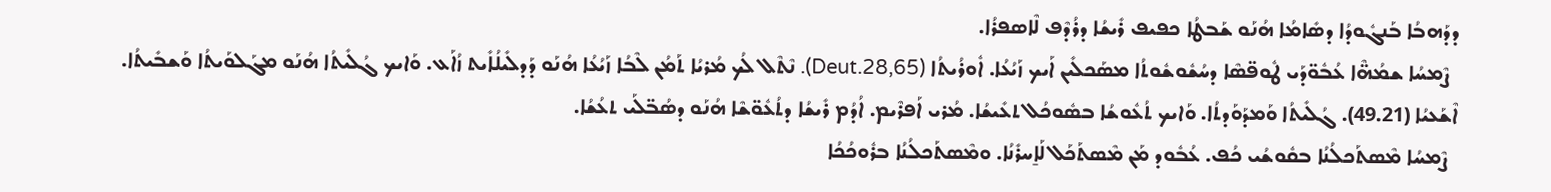ܕܕܰܗܒܳܐ ܒܰܢܓܽܘܕܳܐ ܕܣܺܐܡܳܐ ܗܳܢܰܘ ܫܰܒܛܳܐ ܟܦܝܦ ܪܺܝܫܳܐ ܕܪܳܕܶܦ ܠܶܐܣܦܪܳܐ.
  ܨܶܡܚܳܐ ܫܡܳܗ̈ܶܐ ܥܳܒܽܘ̈ܕܰܝ ܛܽܘܦ̈ܣܶܐ ܕܚܳܫܽܘܫܽܘܬܳܐ ܡܣܰܟܠܺܝܢ ܐܰܝܟ ܙܰܝܳܥܳܐ. ܐܽܘܪܳܝܬܳܐ (Deut.28,65). ܢܶܬܶܠ ܠܳܟ ܡܳܪܝܳܐ ܬܰܡܳܢ ܠܶܒܳܐ ܙܰܝܳܥܳܐ ܗܳܢܰܘ ܕܰܕܠܺܝܠܳܐܺܝܬ ܙܳܐܰܥ. ܘܰܐܝܟ ܓܳܠܺܝܬܳܐ ܗܳܢܰܘ ܡܓܰܠܘܰܝܬܳܐ ܘܰܫܒܺܝܬܳܐ. ܐܶܫܰܥܝܳܐ (49.21). ܓܳܠܺܝܬܳܐ ܘܰܡܕܰܘܰܕܬܳܐ. ܘܰܐܝܟ ܬܳܥܽܘܫܳܐ ܒܣܽܘܟܳܠ ܬܥܺܝܫܳܐ. ܡܳܪܝ ܐܰܦܪܶܝܡ. ܐܳܕܳܡ ܪܺܝܫܳܐ ܕܬܳܥܽܘ̈ܫܶܐ ܗܳܢܰܘ ܕܣܳܒ̈ܠܰܝ ܬܥܳܫܳܐ.
  ܨܶܡܚܳܐ ܡܶܣܬܰܟܠܳܢܳܐ ܒܩܽܘܫܳܝ ܟܳܦ. ܥܳܒܽܘܕ ܡܰܢ ܡܶܣܬܰܟܰܠ ܠܰܐ̱ܚܪܺܢܳܐ. ܘܡܶܣܬܰܟܠܳܢܳܐ ܒܪܽܘܟܳܟܳܐ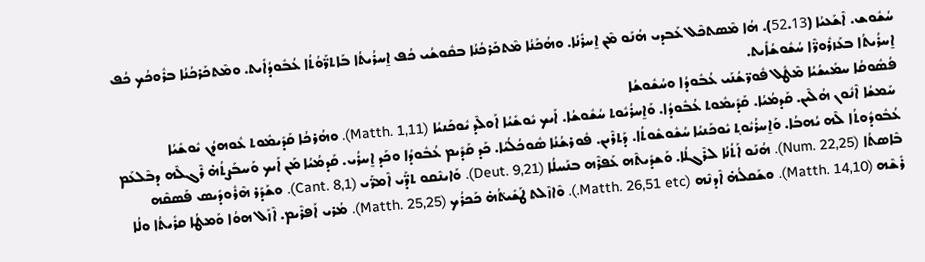ܚܳܫܽܘܫ. ܐܶܫܰܥܝܳܐ (52.13). ܗܳܐ ܡܶܣܬܟܶܠ ܥܰܒܕܝ ܗܳܢܰܘ ܡܶܢ ܐ̱ܚܪܺܢܳܐ. ܘܗܳܟܰܢܳܐ ܡܶܬܟܰܪܟܳܢܳܐ ܒܩܽܘܫܳܝ ܟܳܦ ܐ̱ܚܪܳܝܬܳܐ ܒܰܐܬܪ̈ܰܘܳܬܳܐ ܥܳܒܽܘܕܳܐܺܝܬ. ܘܡܶܬܟܰܪܟܳܢܳܐ ܒܪܽܘܟܳܟ ܟܳܦ ܐ̱ܚܪܳܝܬܳܐ ܒܥܰܙܪܽܘܪ̈ܶܐ ܚܳܫܽܘܫܳܐܺܝܬ.
ܦܳܣܽܘܩܳܐ ܚܡܺܝܫܳܝܳܐ ܡܶܛܽܠ ܦܽܘܪ̈ܫܳܢܰܝ ܥܳܒܽܘܕܳܐ ܘܚܳܫܽܘܫܳܐ
 ܚܰܡܫܳܐ ܐܶܢܽܘܢ ܗܳܠܶܝܢ. ܩܰܕܡܳܝܳܐ. ܩܰܕܺܝܡܽܘܬ ܥܳܒܽܘܕܳܐ. ܘܰܐ̱ܚܪܳܝܽܘܬ ܚܳܫܽܘܫܳܐ. ܐܰܝܟ ܝܽܘܫܺܝܳܐ ܐܰܘܠܶܕ ܝܽܘܟܰܢܝܳܐ (Matth. 1,11). ܘܗܳܪܟܳܐ ܩܰܕܺܝܡܽܘܬ ܥܽܘܗܕܳܢ ܝܽܘܫܺܝܳܐ ܥܳܒܽܘܕܽܘܬܳܐ ܠܶܗ ܝܳܗܒܳܐ. ܘܰܐ̱ܚܪܳܝܽܘܬ݂ ܝܽܘܟܰܢܝܳܐ ܚܳܫܽܘܫܽܘܬܳܐ. ܕܰܬܪܶܝܢ. ܦܽܘܪܫܳܢܳܐ ܣܽܘܟܳܠܳܝܳܐ. ܟܰܕ ܩܰܕܺܝܡ ܥܳܒܽܘܕܳܐ ܘܟܰܕ ܐ̱ܚܪܳܝ. ܩܰܕܡܳܝܳܐ ܡܰܢ ܐܰܝܟ ܘܰܚܒܰܨܬܳܗ̇ ܪܶܓܠܶܗ ܕܒܶܠܥܰܡ ܒܶܐܣܬܳܐ (Num. 22,25). ܗܳܢܰܘ ܐܰܬܳܢܳܐ ܠܪܶܓܠܳܐ. ܘܰܫܕܺܝܬܶܗ ܥܰܦܪܶܗ ܒܢܰܚܠܳܐ (Deut. 9,21). ܘܰܐܝܢܶܩܘ ܬܕ̈ܰܝ ܐܶܡܪ̈ܰܝ (Cant. 8,1). ܘܫܰܕܰܪ ܗܶܪܽܘܕܺܝܣ ܦܰܣܩܶܗ ܪܺܫܶܗ (Matth. 14,10). ܘܫܰܩܠܳܗ̇ ܐܶܕܢܶܗ (Matth. 26,51 etc.). ܘܶܐܙܶܠܬ ܛܰܫܺܝܬܳ݁ܗ̇ ܟܰܟܪܳܟ (Matth. 25,25). ܡܳܪܝ ܐܰܦܪܶܝܡ. ܐܶܙܰܠ ܗܘܳܐ ܘܰܡܛܳܐ ܩܪܺܝܬܳܐ ܘܠܳܐ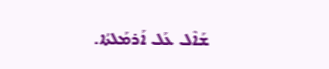ܫܰܐܶܠ ܥܰܠ ܐܰܪܡܰܠܬܳܐ.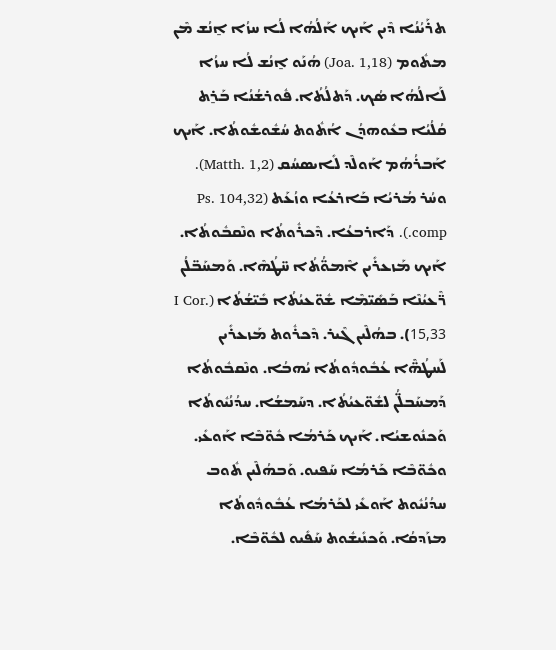ܬܪܰܝܳܢܳܐ ܕܶܝܢ ܐܰܝܟ ܐܰܠܳܗܳܐ ܠܳܐ ܚܙܳܐ ܐ̱ܢܳܫ ܡܶܢ ܡܬܽܘܡ (Joa. 1,18) ܗܳܢܰܘ ܐ̱ܢܳܫ ܠܳܐ ܚܙܳܐ ܠܰܐܠܳܗܳܐ ܣܳܟ. ܕܰܬܠܳܬܳܐ. ܦܽܘܪܫܳܢܳܐ ܒܰܪ̱ܬ ܩܳܠܳܝܳܐ ܒܥܽܘܗܕܳܢ ܐܳܬܽܘܬ ܚܳܫܽܘܫܽܘܬܳܐ. ܐܰܝܟ ܐܰܒܪܳܗܳܡ ܐܰܘܠܶܕ ܠܺܐܝܣܚܳܩ (Matth. 1,2). ܘܚܳܪ ܡܳܪܝܳܐ ܒܰܐܪܥܳܐ ܘܙܳܥܰܬ (Ps. 104,32 comp.). ܕܰܐܪܒܥܳܐ. ܕܶܟܪܽܘܬܳܐ ܘܢܶܩܒܽܘܬܳܐ. ܐܰܝܟ ܡܰܙܥܪܺܝܢ ܐܶܡܘ̈ܳܬܳܐ ܚ̈ܛܳܗܶܐ. ܘܰܡܚܰܒ̈ܠܳܢ ܪ̈ܶܥܝܳܢܶܐ ܒܰܣܺܝ̈ܡܶܐ ܫܽܘ̈ܥܝܳܬܳܐ ܒܺܝ̈ܫܳܬܳܐ (I Cor. 15,33). ܒܗܳܠܶܝܢ ܓܶܝܪ. ܕܶܟܪܽܘܬ ܡܰܙܥܪܺܝܢ ܠܰܚܛܳܗ̈ܶܐ ܥܳܒܽܘܕܽܘܬܳܐ ܝܳܗܒܳܐ. ܘܢܶܩܒܽܘܬܳܐ ܕܰܡܚܰܒܠ̈ܳܢ ܠܫܽܘ̈ܥܝܳܬܳܐ. ܕܚܰܡܫܳܐ. ܚܕܳܢܳܝܽܘܬܳܐ ܘܰܟܢܽܘܫܝܳܐ. ܐܰܝܟ ܟܰܪܡܳܐ ܟܽܘ̈ܒܶܐ ܐܰܘܥܺܝ. ܘܟܽܘ̈ܒܶܐ ܟܰܪܡܳܐ ܚܰܦܝܘ. ܘܰܒܗܳܠܶܝܢ ܬܽܘܒ ܚܕܳܢܳܝܽܘܬ ܐܰܘܥܺܝ ܠܟܰܪܡܳܐ ܥܳܒܽܘܕܽܘܬܳܐ ܡܙܰܕܩܳܐ. ܘܰܟܢܺܝܫܽܘܬ ܚܰܦܺܝܘ ܠܟܽܘ̈ܒܶܐ.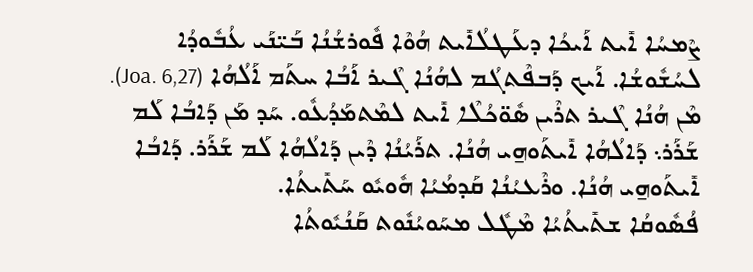ܨܶܡܚܳܐ ܐܺܝܬ ܐܰܝܟܳܐ ܕܥܰܛܠܳܐܺܝܬ ܗܳܘܶܐ ܦܽܘܪܫܳܢܳܐ ܒܰܝ̈ܢܰܝ ܥܳܒܽܘܕܳܐ ܠܚܳܫܽܘܫܳܐ. ܐܰܝܟ ܕܰܒܦܶܬܓܳܡ ܠܗܳܢܳܐ ܓܶܝܪ ܐܰܒܳܐ ܚܬܰܡ ܐܰܠܳܗܳܐ (Joa. 6,27). ܡܶܢ ܗܳܢܳܐ ܓܶܝܪ ܬܪܶܝܢ ܣܽܘ̈ܟܳܠܶܐ ܐܺܝܬ ܠܡܶܬܡܰܕܳܥܽܘ. ܚܰܕ ܡܰܢ ܕܰܐܒܳܐ ܠܰܡ ܫܰܪܰܪ܆ ܕܰܐܠܳܗܳܐ ܐܺܝܬܰܘܗ̱ܝ ܗܳܢܳܐ. ܬܪܰܝܳܢܳܐ ܕܶܝܢ ܕܰܐܠܳܗܳܐ ܠܰܡ ܫܰܪܰܪ. ܕܰܐܒܳܐ ܐܺܝܬܰܘܗ̱ܝ ܗܳܢܳܐ. ܘܪܶܥܝܳܢܳܐ ܩܰܕܡܳܝܳܐ ܗܽܘܝܽܘ ܚܰܬܺܝܬܳܐ.
ܦܳܣܽܘܩܳܐ ܫܬܺܝܬܳܝܳܐ ܡܶܛܽܠ ܡܚܰܘܝܳܢܽܘܬ ܩܰܢܳܝܽܘܬܳܐ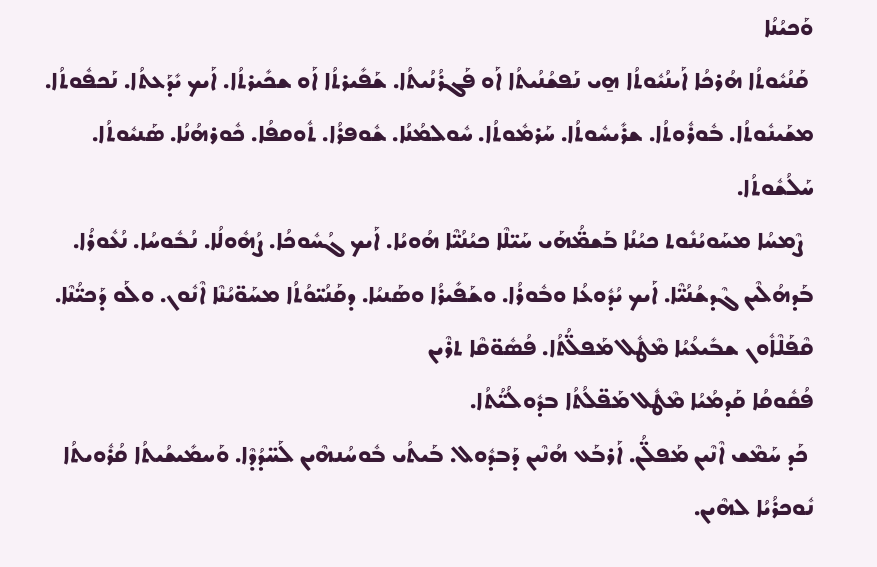ܘܰܟܝܳܢܳܐ
 ܩܰܢܳܝܽܘܬܳܐ ܗܳܪܟܳܐ ܐܰܝܢܳܝܽܘܬܳܐ ܗ̱ܝ ܢܰܦܫܳܢܳܝܬܳܐ ܐܰܘ ܦܰܓܪܳܢܳܝܬܳܐ. ܫܰܦܺܝܪܬܳܐ ܐܰܘ ܫܟܺܝܪܬܳܐ. ܐܰܝܟ ܝܺܕܰܥܬܳܐ. ܢܰܟܦܽܘܬܳܐ. ܡܫܰܝܢܽܘܬܳܐ. ܒܽܘܪܽܘܬܳܐ. ܫܪܺܝܚܽܘܬܳܐ. ܚܰܪܡܽܘܬܳܐ. ܚܽܘܠܡܳܢܳܐ. ܫܽܘܦܪܳܐ. ܬܽܘܩܦܳܐ. ܟܽܘܪܗܳܢܳܐ. ܣܰܢܝܽܘܬܳܐ. ܚܰܠܳܫܽܘܬܳܐ.
  ܨܶܡܚܳܐ ܡܚܰܘܝܳܢܽܘܬ ܟܝܳܢܳܐ ܒܰܫܡ̈ܳܗܰܝ ܚܰܝ̈ܠܶܐ ܟܝܳܢܳܝ̈ܶܐ ܗܳܘܝܳܐ. ܐܰܝܟ ܓܳܚܽܘܟܳܐ. ܨܳܗܽܘܠܳܐ. ܢܳܒܽܘܚܳܐ. ܢܳܥܽܘܪܳܐ. ܒܰܕܗܳܠܶܝܢ ܓܶܕܫܳܢܳܝ̈ܶܐ. ܐܰܝܟ ܝܳܕܽܘܥܳܐ ܘܒܽܘܪܳܐ. ܘܫܰܦܺܝܪܳܐ ܘܣܰܢܝܳܐ. ܕܩܰܢܳܝ̈ܘܳܬܳܐ ܡܚܰܘ̈ܝܳܢܶܐ ܐܶܢܽܘܢ. ܘܠܰܘ ܕܰܟܝ̈ܳܢܶܐ.
ܩܶܦܰܠܶܐܽܘܢ ܫܒܺܝܥܳܝܳܐ ܡܶܛܽܠ ܡܰܦܠ̈ܳܬܳܐ. ܦܳܣܽܘ̈ܩܶܐ ܬܪܶܝܢ
ܦܳܩܽܘܩܳܐ ܩܰܕܡܳܝܳܐ ܡܶܛܽܠ ܡܰܦ̈ܠܳܬܳܐ ܒܕܽܘܠܳܝ̈ܳܬܳܐ.
 ܟܰܕ ܚܰܡܶܫ ܐܶܢܶܝܢ ܡܰܦܠ̈ܳܢ. ܐܰܪܒܰܥ ܗܳܢܶܝܢ ܕܰܒܕܽܘܠ. ܒܰܝܬܳܝ ܒܽܘܚܳܢܗܶܝܢ ܠܰܚ̈ܕܳܕܶܐ. ܘܰܚܡܺܝܫܳܝܬܳܐ ܩܳܪܽܘܝܬܳܐ ܢܽܘܟܪܳܝܳܐ ܠܗܶܝܢ.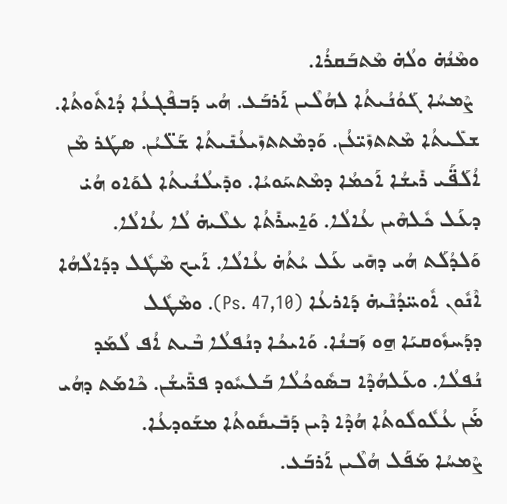ܘܡܶܢܳܗ̇ ܘܠܳܗ̇ ܡܶܬܒܰܩܪܳܐ.
 ܨܶܡܚܳܐ ܓܰܘܳܢܳܝܬܳܐ ܠܗܳܠܶܝܢ ܐܰܪܒܰܥ. ܗܳܝ ܕܰܒܦܶܓܥܳܐ ܕܳܐܬܽܘܬܳܐ. ܫܠܺܝܬܳܐ ܡܶܬܬܙܺܝ̈ܥܳܢ. ܘܰܕܡܶܬܬܙܺܝܥܳܢܺܝܬܳܐ ܫܰܠ̈ܝܳܢ. ܣܛܰܪ ܡܶܢ ܐܳܠܰܦ̈ܰܝ ܪܺܝܫܳܐ ܐܰܟܡܳܐ ܕܡܶܬܚܰܘܝܳܐ. ܘܕܺܝܠܳܢܳܝܬܳܐ ܠܘܰܐܘ ܗܳܝ̇ ܕܥܰܠ ܟܽܠܗܶܝܢ ܥܳܐܠܳܐ. ܘܰܐ̱ܚܪܺܬܳܐ ܥܠܶܝܗ̇ ܠܳܐ ܥܳܐܠܳܐ. ܘܰܠܕܳܠܰܬ ܗܳܝ ܕܗܺܝ ܥܰܠ ܝܳܬܳܗ̇ ܥܳܐܠܳܐ. ܐܰܝܟ ܡܶܛܽܠ ܕܕܰܐܠܳܗܳܐ ܐܶܢܽܘܢ ܐܽܘܚ̈ܕܳܢܶܝܗ̇ ܕܰܐܪܥܳܐ (Ps. 47,10). ܘܡܶܛܽܠ ܕܕܰܚܙܽܘܩܝܰܐ ܗ̱ܘ ܙܰܒܢܳܐ. ܘܰܐܝܟܳܐ ܕܢܳܦܠܳܐ ܒܶܝܬ ܐܳܦ ܠܳܡܰܕ ܢܳܦܠܳܐ. ܘܥܰܠܗܳܕܶܐ ܒܣܽܘܟܳܠܳܐ ܒܰܠܚܽܘܕ ܦܪ̈ܺܝܫܳܢ. ܟܶܐܡܰܬ ܕܗܳܝ ܡ̇ܰܢ ܥܳܠܽܘܠܽܘܬܳܐ ܗܳܕܶܐ ܕܶܝܢ ܕܰܒܺܝܩܽܘܬܳܐ ܡܫܰܘܕܥܳܐ.
ܨܶܡܚܳܐ ܡܰܦܰܠ ܗܳܠܶܝܢ ܐܰܪܒܰܥ.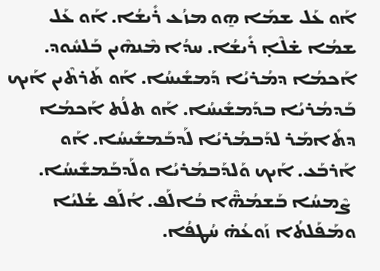ܐܰܘ ܥܰܠ ܫܡܰܐ ܗ̱ܘ ܡܙܳܥ ܪܺܝܫܳܐ. ܐܰܘ ܥܰܠ ܫܡܳܐ ܫ̇ܠܶܐ̣ ܪܺܝܫܳܐ. ܚܕܳܐ ܡܶܢܗܶܝܢ ܒܰܠܚܽܘܕ. ܐܰܟܡܳܐ ܕܡܳܪܝܳܐ ܕܰܡܫܺܝܚܳܐ. ܐܰܘ ܬܰܪܬܶܝܢ ܐܰܝܟ ܒܰܕܡܳܪܝܳܐ ܒܕܰܡܫܺܝܚܳܐ. ܐܰܘ ܬܠܳܬ ܐܰܟܡܳܐ ܕܬܺܐܡܰܪ ܠܕܰܒܡܳܪܝܳܐ ܠܰܕܒܰܡܫܺܝܚܳܐ. ܐܰܘ ܐܰܪܒܰܥ. ܐܰܝܟ ܘܰܠܕܰܒܡܳܪܝܳܐ ܘܠܰܕܒܰܡܫܺܝܚܳܐ.
 ܨܶܡܚܳܐ ܒܰܫܡܳܗ̈ܶܐ ܒܳܐܠܰܦ. ܐܳܠܰܦ ܫܳܠܝܳܐ ܘܡܰܦܰܠܬܳܐ ܙܰܘܥܳܗ̇ ܚܳܛܦܳܐ.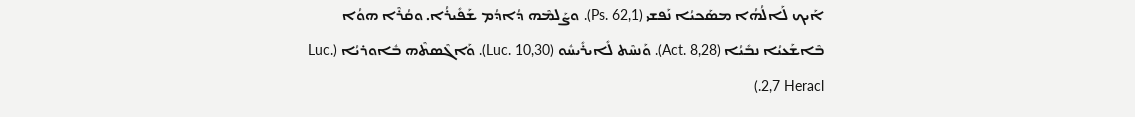ܐܰܝܟ ܠܰܐܠܳܗܳܐ ܡܣܰܟܝܳܐ ܢܰܦܫܝ (Ps. 62,1). ܘܨܰܠܡܶܗ ܕܳܐܕܳܡ ܫܰܦܺܝܪܳܐ. ܘܩܳܪܶܐ ܗܘܳܐ ܒܶܐܫܰܥܝܳܐ ܢܒܺܝܳܐ (Act. 8,28). ܘܰܢܚܶܬ ܠܺܐܝܪܺܝܚܽܘ (Luc. 10,30). ܘܰܐܓܶܣܬܶܗ ܒܽܐܘܪܝܳܐ (Luc. 2,7 Heracl.)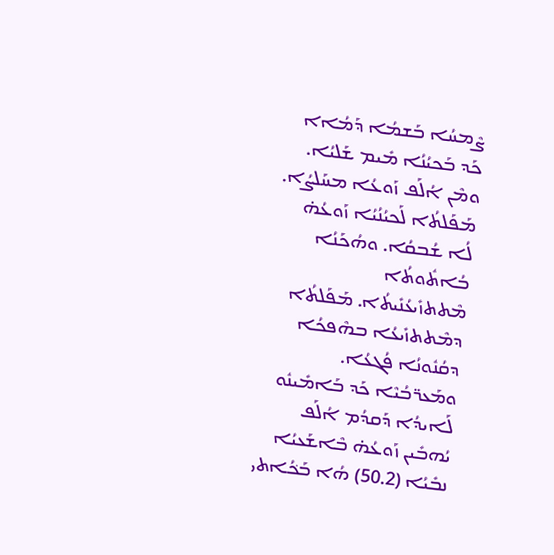ܨܶܡܚܳܐ ܒܰܫܡܳܐ ܕܰܡܳܐܐ ܟܰܕ ܒܰܟܝܳܢܳܐ ܡܺܝܡ ܫܰܠܝܳܐ. ܘܡܶܢ ܐܳܠܰܦ ܙܰܘܥܳܐ ܡܚܰܠܨܳܐ. ܡܰܦܰܠܬܳܐ ܠܰܟܝܳܢܳܝܳܐ ܙܰܘܥܳܗ̇ ܠܳܐ ܫܳܒܩܳܐ. ܘܗܳܟܰܢܳܐ ܒܳܐܬܽܘܬܳܐ ܡܶܬܬܙܺܝܥܳܢܺܝܬܳܐ. ܡܰܦܰܠܬܳܐ ܕܡܶܬܬܙܺܝܥܳܐ ܒܗܶܦܟܳܐ ܕܩܳܢܽܘܢܳܐ ܦܳܓܥܳܐ. ܘܡܰܥܪ̈ܒܳܝܶܐ ܟܰܕ ܒܰܐܡܺܝܢܽܘ ܠܰܐܝܕܳܐ ܕܰܩܕܳܡ ܐܳܠܰܦ ܝܳܗܒܺܝܢ ܙܰܘܥܳܗ̇ ܒܶܐܫܰܥܝܳܐ ܢܒܺܝܳܐ (50.2) ܗܳܐ ܒܰܟ݁ܳܐܬܝ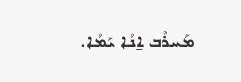ܡܰܚܪܶܒ ܐ̱ܢܳܐ ܝܰܡܳܐ.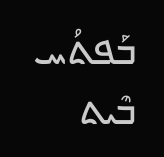ܒܰܦܬܳܚ ܒܶܝܬ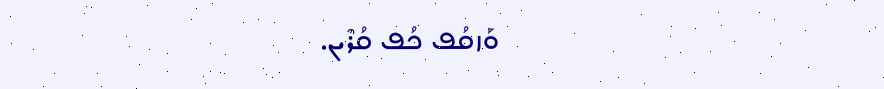ܘܰܙܩܳܦ ܟܳܦ ܩܳܪܶܝܢ.